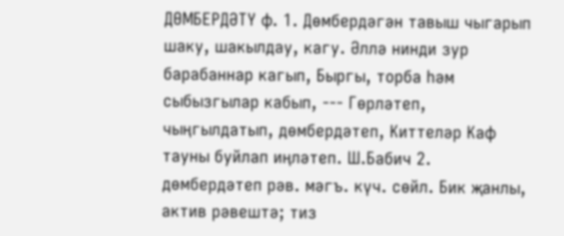ДӨМБЕРДӘТҮ ф. 1. Дөмбердәгән тавыш чыгарып шаку, шакылдау, кагу. Әллә нинди зур барабаннар кагып, Быргы, торба һәм сыбызгылар кабып, --- Гөрләтеп, чыңгылдатып, дөмбердәтеп, Киттеләр Каф тауны буйлап иңләтеп. Ш.Бабич 2. дөмбердәтеп рәв. мәгъ. күч. сөйл. Бик җанлы, актив рәвештә; тиз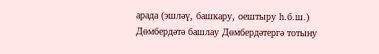арада (эшләү, башкару, оештыру һ.б.ш.) Дөмбердәтә башлау Дөмбердәтергә тотыну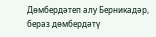Дөмбердәтеп алу Берникадәр, бераз дөмбердәтү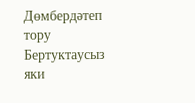Дөмбердәтеп тору Бертуктаусыз яки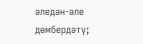әледән-әле дөмбердәтү;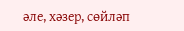әле, хәзер, сөйләп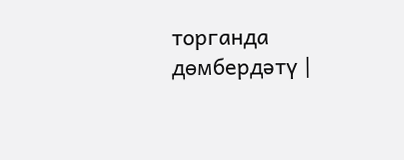торганда дөмбердәтү |